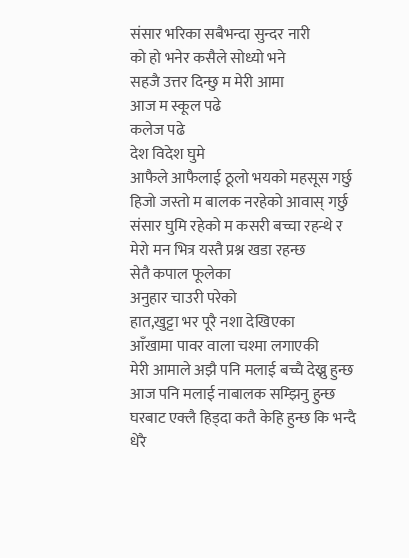संसार भरिका सबैभन्दा सुन्दर नारी
को हो भनेर कसैले सोध्यो भने
सहजै उत्तर दिन्छु म मेरी आमा
आज म स्कूल पढे
कलेज पढे
देश विदेश घुमे
आफैले आफैलाई ठूलो भयको महसूस गर्छु
हिजो जस्तो म बालक नरहेको आवास् गर्छु
संसार घुमि रहेको म कसरी बच्चा रहन्थे र
मेरो मन भित्र यस्तै प्रश्न खडा रहन्छ
सेतै कपाल फूलेका
अनुहार चाउरी परेको
हात,खुट्टा भर पूरै नशा देखिएका
आँखामा पावर वाला चश्मा लगाएकी
मेरी आमाले अझै पनि मलाई बच्चै देख्नु हुन्छ
आज पनि मलाई नाबालक सम्झिनु हुन्छ
घरबाट एक्लै हिड्दा कतै केहि हुन्छ कि भन्दै
धेरै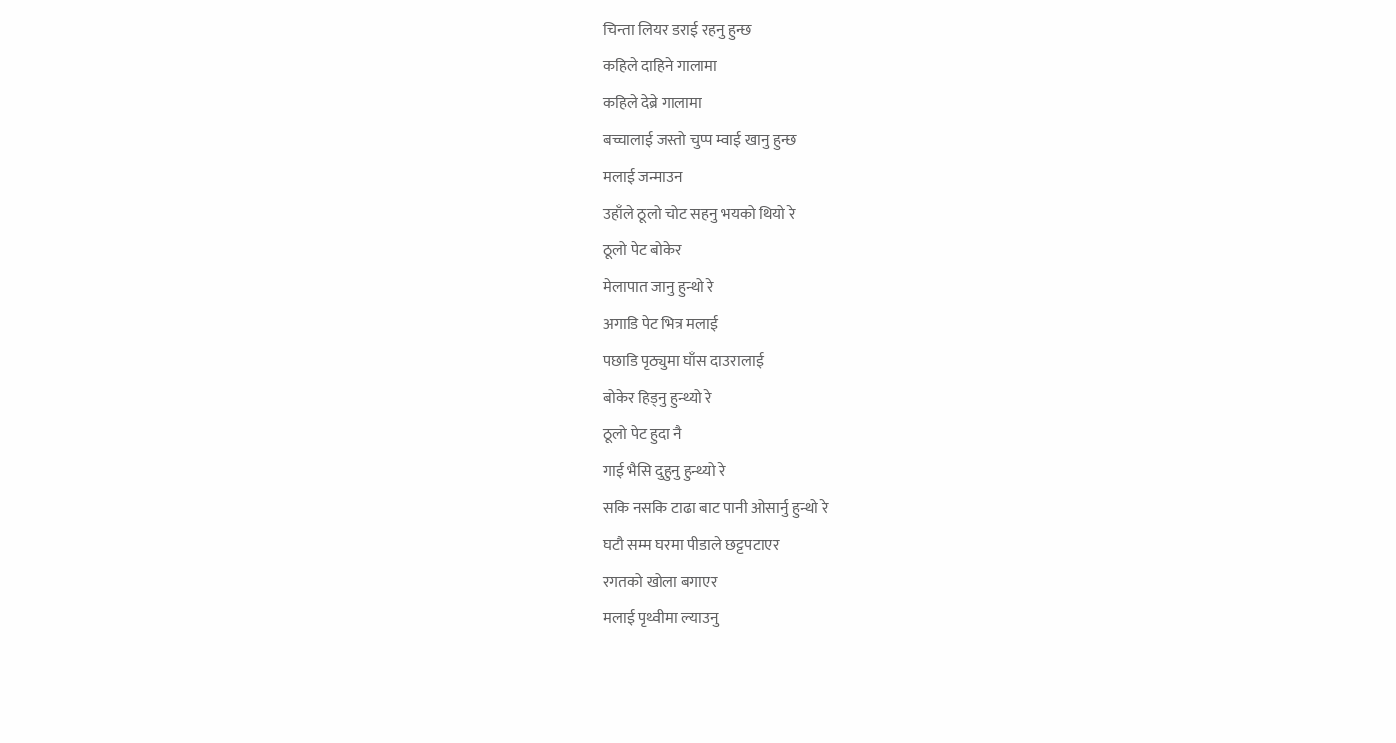चिन्ता लियर डराई रहनु हुन्छ
कहिले दाहिने गालामा
कहिले देब्रे गालामा
बच्चालाई जस्तो चुप्प म्वाई खानु हुन्छ
मलाई जन्माउन
उहाँले ठूलो चोट सहनु भयको थियो रे
ठूलो पेट बोकेर
मेलापात जानु हुन्थो रे
अगाडि पेट भित्र मलाई
पछाडि पृठ्युमा घाँस दाउरालाई
बोकेर हिड्नु हुन्थ्यो रे
ठूलो पेट हुदा नै
गाई भैसि दुहुनु हुन्थ्यो रे
सकि नसकि टाढा बाट पानी ओसार्नु हुन्थो रे
घटौ सम्म घरमा पीडाले छट्टपटाएर
रगतको खोला बगाएर
मलाई पृथ्वीमा ल्याउनु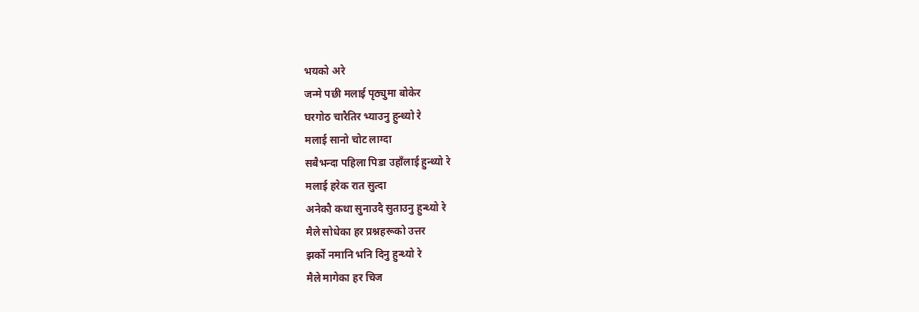भयको अरे
जन्मे पछी मलाई पृठ्युमा बोकेर
घरगोठ चारैतिर भ्याउनु हुन्थ्यो रे
मलाई सानो चोट लाग्दा
सबैभन्दा पहिला पिडा उहाँलाई हुन्थ्यो रे
मलाई हरेक रात सुत्दा
अनेकौ कथा सुनाउदै सुताउनु हुन्थ्यो रे
मैले सोधेका हर प्रश्नहरूको उत्तर
झर्को नमानि भनि दिनु हुन्थ्यो रे
मैले मागेका हर चिज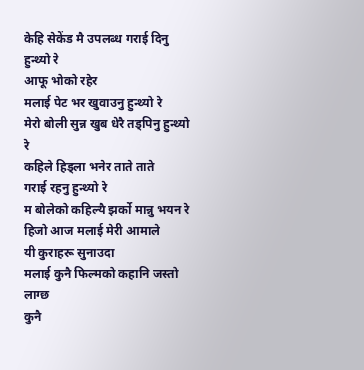केहि सेकेंड मै उपलब्ध गराई दिनु हुन्थ्यो रे
आफू भोको रहेर
मलाई पेट भर खुवाउनु हुन्थ्यो रे
मेरो बोली सुन्न खुब धेरै तड्पिनु हुन्थ्यो रे
कहिले हिड्ला भनेर ताते ताते
गराई रहनु हुन्थ्यो रे
म बोलेको कहिल्यै झर्को मान्नु भयन रे
हिजो आज मलाई मेरी आमाले
यी कुराहरू सुनाउदा
मलाई कुनै फिल्मको कहानि जस्तो लाग्छ
कुनै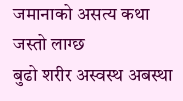जमानाको असत्य कथा जस्तो लाग्छ
बुढो शरीर अस्वस्थ अबस्था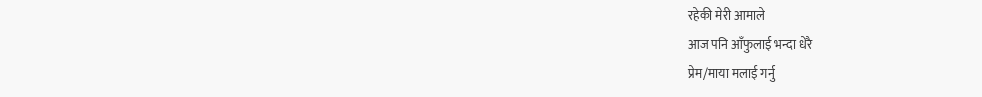रहेकी मेरी आमाले
आज पनि आँफुलाई भन्दा धेरै
प्रेम/माया मलाई गर्नु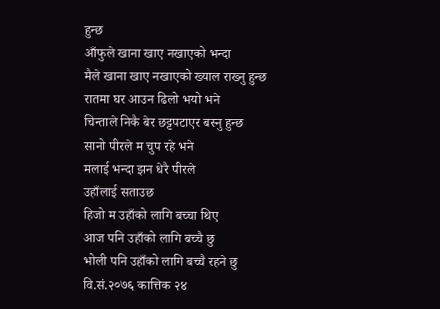हुन्छ
आँफुले खाना खाए नखाएको भन्दा
मैले खाना खाए नखाएको ख्याल राख्नु हुन्छ
रातमा घर आउन ढिलो भयो भने
चिन्ताले निकै बेर छट्टपटाएर बस्नु हुन्छ
सानो पीरले म चुप रहे भने
मलाई भन्दा झन धेरै पीरले
उहाँलाई सताउछ
हिजो म उहाँको लागि बच्चा थिए
आज पनि उहाँको लागि बच्चै छु
भोली पनि उहाँको लागि बच्चै रहने छु
वि.सं.२०७६ कात्तिक २४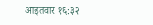आइतवार १६:३२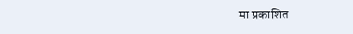मा प्रकाशित